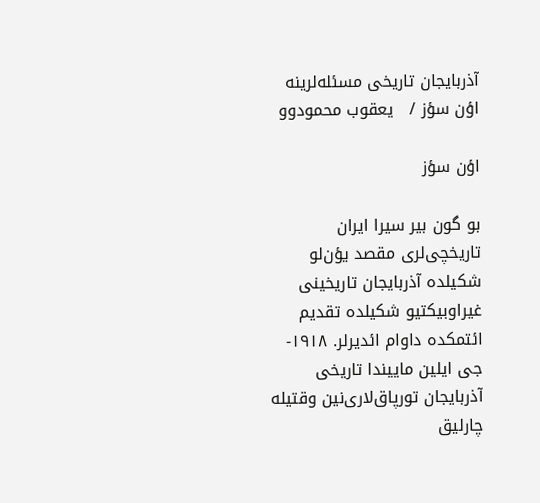آذربایجان تاریخی مسئله‌لرینه اؤن سؤز /   یعقوب محمودوو

اؤن سؤز

بو گون بیر سیرا ایران تاریخچی‌لری مقصد یؤن‌لو شکیلده آذربایجان تاریخینی غیراوبیکتیو شکیلده تقدیم ائتمکده داوام ائدیرلر. ۱۹۱۸-جی ایلین ماییندا تاریخی آذربایجان تورپاق‌لاری‌نین وقتیله چارلیق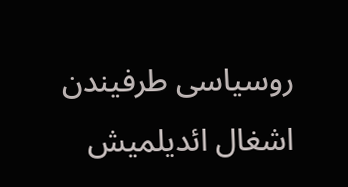روسیاسی طرفیندن اشغال ائدیلمیش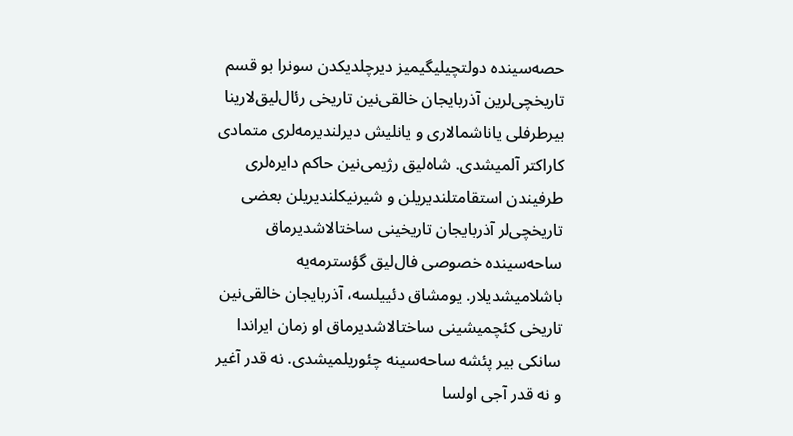حصه‌سینده دولتچیلیگیمیز دیرچلدیکدن سونرا بو قسم تاریخچی‌لرین آذربایجان خالقی‌نین تاریخی رئال‌لیق‌لارینا بیرطرفلی یاناشما‌لاری و یانلیش دیرلندیرمه‌لری متمادی کاراکتر آلمیشدی. شاه‌لیق رژیمی‌نین حاکم دایره‌لری طرفیندن استقامتلندیریلن و شیرنیکلندیریلن بعضی تاریخچی‌لر آذربایجان تاریخینی ساختا‌لاشدیرماق ساحه‌سینده خصوصی فال‌لیق گؤسترمه‌یه باشلامیشدیلار. یومشاق دئییلسه، آذربایجان خالقی‌نین تاریخی کئچمیشینی ساختا‌لاشدیرماق او زمان ایراندا سانکی بیر پئشه ساحه‌سینه چئوریلمیشدی. نه قدر آغیر و نه قدر آجی اولسا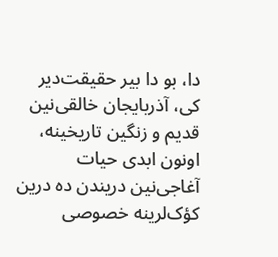دا، بو دا بیر حقیقت‌دیر کی، آذربایجان خالقی‌نین قدیم و زنگین تاریخینه، اونون ابدی حیات آغاجی‌نین دریندن ده درین کؤک‌لرینه خصوصی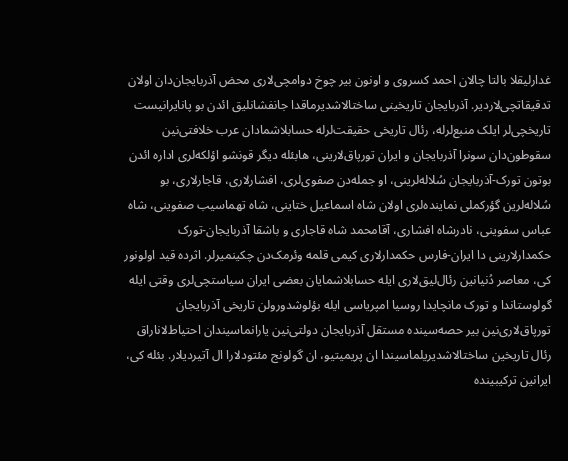غدارلیقلا بالتا چالان احمد کسروی و اونون بیر چوخ دوامچی‌لاری محض آذربایجان‌دان اولان تدقیقاتچی‌لاردیر. آذربایجان تاریخینی ساختا‌لاشدیرماقدا جانفشانلیق ائدن بو پانایرانیست تاریخچی‌لر ایلک منبع‌لرله، رئال تاریخی حقیقت‌لرله حسابلاشما‌دان عرب خلافتی‌نین سقوطون‌دان سونرا آذربایجان و ایران تورپاق‌لارینی، هابئله دیگر قونشو اؤلکه‌لری اداره ائدن بوتون تورک-آذربایجان سُلاله‌لرینی، او جمله‌دن صفوی‌لری، افشارلاری، قاجارلاری، بو سُلاله‌لرین گؤرکملی نماینده‌لری اولان شاه اسماعیل ختاینی، شاه تهماسیب صفوینی، شاه عباس سفوینی، نادرشاه افشاری، آقامحمد شاه قاجاری و باشقا آذربایجان-تورک حکمدارلارینی دا ایران-فارس حکمدارلاری کیمی قلمه وئرمک‌دن چکینمیرلر. اثرده قید اولونور کی، معاصر دُنیانین رئال‌لیق‌لاری ایله حسابلاشمایان بعضی ایران سیاستچی‌لری وقتی ایله گولوستاندا و تورک مانچایدا روسیا امپریاسی ایله بؤلوشدورولن تاریخی آذربایجان تورپاق‌لاری‌نین بیر حصه‌سینده مستقل آذربایجان دولتی‌نین یارانماسیندان احتیاط‌لانا‌راق رئال تاریخین ساختالاشدیریلماسیندا ان پریمیتیو، ان گولونج مئتودلارا ال آتیردیلار. بئله کی، ایرانین ترکیبینده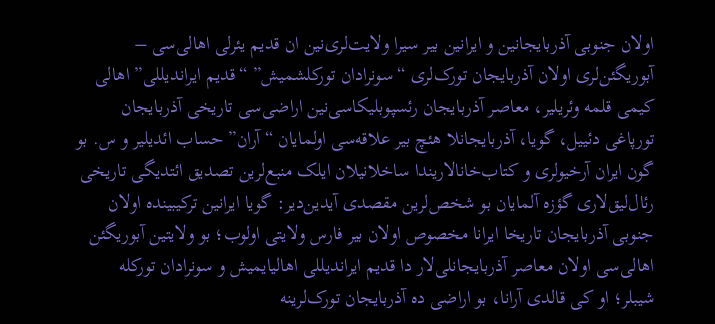اولان جنوبی آذربایجانین و ایرانین بیر سیرا ولایت‌لری‌نین ان قدیم یئرلی اها‌لی‌سی – آبوریگئن‌لری اولان آذربایجان تورک‌لری “سونرا‌دان تورکلشمیش” “قدیم ایراندیللی” اها‌لی کیمی قلمه وئریلیر، معاصر آذربایجان رئسپوبلیکاسی‌نین اراضی‌سی تاریخی آذربایجان تورپاغی دئییل، گویا، آذربایجانلا هئچ بیر علاقه‌سی اولمایان “آران” حساب ائدیلیر و س. بو گون ایران آرخیو‌لری و کتاب‌خانا‌لاریندا ساخلانیلان ایلک منبع‌لرین تصدیق ائتدیگی تاریخی رئال‌لیق‌لاری گؤزه آلمایان بو شخص‌لرین مقصدی آیدین‌دیر: گویا ایرانین ترکیبینده اولان جنوبی آذربایجان تاریخا ایرانا مخصوص اولان بیر فارس ولایتی اولوب؛ بو ولایتین آبوریگئن اها‌لی‌سی اولان معاصر آذربایجانلی‌لار دا قدیم ایراندیللی اها‌لیایمیش و سونرا‌دان تورکله شیبلر؛ او کی قالدی آرانا، بو اراضی ده آذربایجان تورک‌لرینه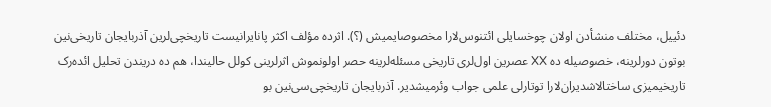دئییل، مختلف منشأ‌دن اولان چوخسایلی ائتنوس‌لارا مخصوصایمیش (؟). اثرده مؤلف اکثر پانایرانیست تاریخچی‌لرین آذربایجان تاریخی‌نین بوتون دورلرینه، خصوصیله ده XX عصرین اول‌لری تاریخی مسئله‌لرینه حصر اولونموش اثرلرینی کولل حالیندا، هم ده دریندن تحلیل ائده‌رک تاریخیمیزی ساختا‌لاشدیران‌لارا توتارلی علمی جواب وئرمیشدیر. آذربایجان تاریخچی‌سی‌نین بو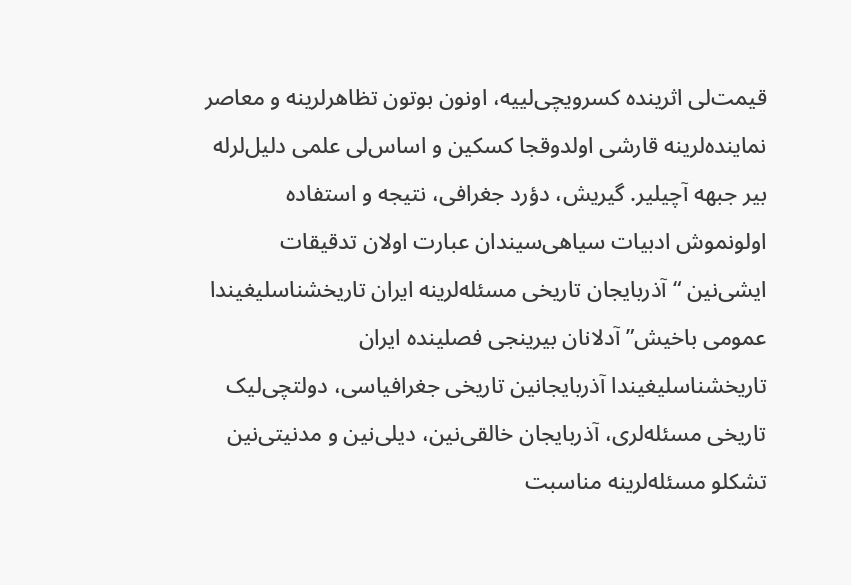قیمت‌لی اثرینده کسرویچی‌لییه، اونون بوتون تظاهرلرینه و معاصر نماینده‌لرینه قارشی اولدوقجا کسکین و اساس‌لی علمی دلیل‌لرله بیر جبهه آچیلیر. گیریش، دؤرد جغرافی، نتیجه و استفاده اولونموش ادبیات سیاهی‌سیندان عبارت اولان تدقیقات ایشی‌نین “آذربایجان تاریخی مسئله‌لرینه ایران تاریخشناسلیغیندا عمومی باخیش” آدلانان بیرینجی فصلینده ایران تاریخشناسلیغیندا آذربایجانین تاریخی جغرافیاسی، دولتچی‌لیک تاریخی مسئله‌لری، آذربایجان خالقی‌نین، دیلی‌نین و مدنیتی‌نین تشکلو مسئله‌لرینه مناسبت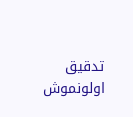تدقیق اولونموش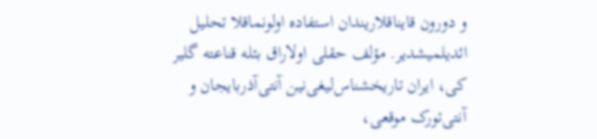و دورون قایناقلاریندان‌ استفاده اولونماقلا تحلیل ائدیلمیشدیر. مؤلف حقلی اولا‌راق بئله قناعته گلیر کی، ایران تاریخشناس‌لیغی‌نین آنتی‌آذربایجان و آنتی‌تورک موقعی،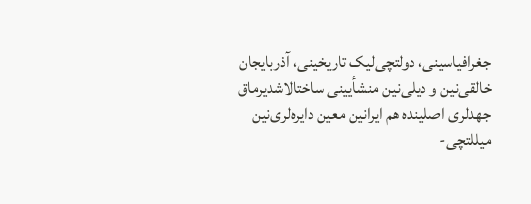جغرافیاسینی، دولتچی‌لیک تاریخینی، آذربایجان خالقی‌نین و دیلی‌نین منشأیینی ساختا‌لاشدیرماق جهدلری اصلینده هم ایرانین معین دایره‌لری‌نین میللتچی-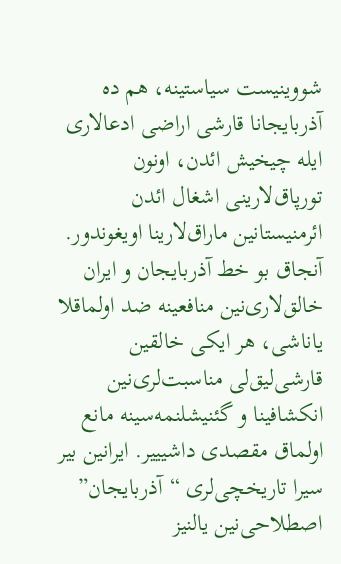شووینیست سیاستینه، هم ده آذربایجانا قارشی اراضی ادعا‌لاری ایله چیخیش ائدن، اونون تورپاق‌لارینی اشغال ائدن ائرمنیستانین ماراق‌لارینا اویغوندور. آنجاق بو خط آذربایجان و ایران خالق‌لاری‌نین منافعینه ضد اولماقلا یاناشی، هر ایکی خالقین قارشی‌لیق‌لی مناسبت‌لری‌نین انکشافینا و گئنیشلنمه‌سینه مانع اولماق مقصدی داشیییر. ایرانین بیر سیرا تاریخچی‌لری “آذربایجان” اصطلاحی‌نین یالنیز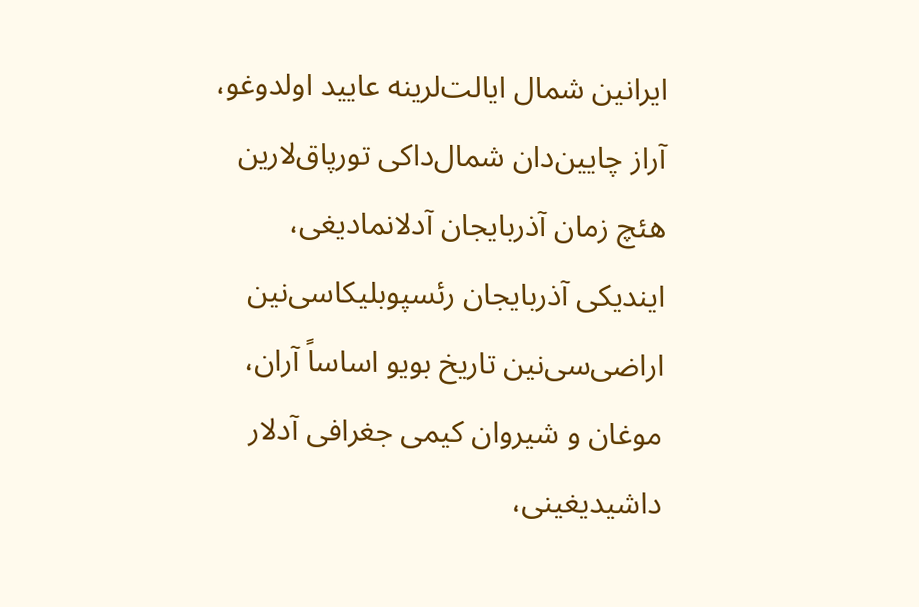ایرانین شمال ایالت‌لرینه عایید اولدوغو، آراز چایین‌دان شمال‌داکی تورپاق‌لارین هئچ زمان آذربایجان آدلانمادیغی، ایندیکی آذربایجان رئسپوبلیکاسی‌نین اراضی‌سی‌نین تاریخ بویو اساساً آران، موغان و شیروان کیمی جغرافی آدلار داشیدیغینی،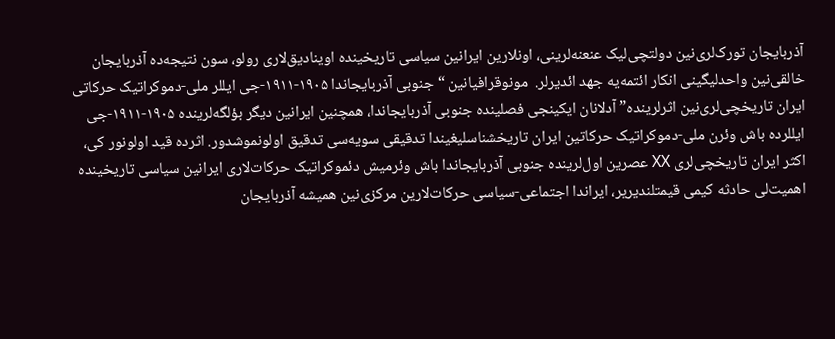آذربایجان تورک‌لری‌نین دولتچی‌لیک عنعنه‌لرینی، اونلارین ایرانین سیاسی تاریخینده اوینادیق‌لاری رولو، سون نتیجه‌ده آذربایجان خالقی‌نین واحدلیگینی انکار ائتمه‌یه جهد ائدیرلر.  مونوقرافیانین “جنوبی آذربایجاندا ۱۹۰۵-۱۹۱۱-جی ایللر ملی-دموکراتیک حرکاتی ایران تاریخچی‌لری‌نین اثرلرینده” آدلانان ایکینجی فصلینده جنوبی آذربایجاندا، همچنین ایرانین دیگر بؤلگه‌لرینده ۱۹۰۵-۱۹۱۱-جی ایللرده باش وئرن ملی-دموکراتیک حرکاتین ایران تاریخشناسلیغیندا تدقیقی سویه‌سی تدقیق اولونموشدور. اثرده قید اولونور کی، اکثر ایران تاریخچی‌لری XX عصرین اول‌لرینده جنوبی آذربایجاندا باش وئرمیش دئموکراتیک حرکات‌لاری ایرانین سیاسی تاریخینده اهمیت‌لی حادثه کیمی قیمتلندیریر، ایراندا اجتماعی-سیاسی حرکات‌لارین مرکزی‌نین همیشه آذربایجان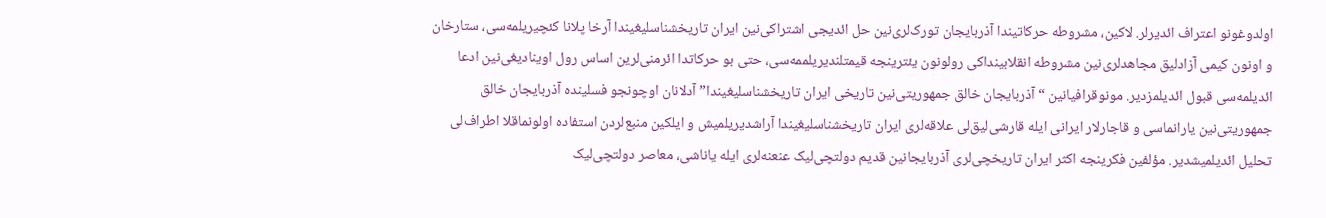اولدوغونو اعتراف ائدیرلر. لاکین، مشروطه حرکاتیندا آذربایجان تورک‌لری‌نین حل ائدیجی اشتراکی‌نین ایران تاریخشناسلیغیندا آرخا پلانا کئچیریلمه‌سی، ستارخان و اونون کیمی آزادلیق مجاهدلری‌نین مشروطه انقلابینداکی رولونون یئترینجه قیمتلندیریلممه‌سی، حتی بو حرکاتدا ائرمنی‌لرین اساس رول اوینادیغی‌نین ادعا ائدیلمه‌سی قبول ائدیلمزدیر. مونوقرافیانین “آذربایجان خالق جمهوریتی‌نین تاریخی ایران تاریخشناسلیغیندا” آدلانان اوچونجو فسلینده آذربایجان خالق جمهوریتی‌نین یارانماسی و قاجارلار ایرانی ایله قارشی‌لیق‌لی علاقه‌لری ایران تاریخشناسلیغیندا آراشدیریلمیش و ایلکین منبع‌لردن استفاده اولونماقلا اطراف‌لی تحلیل ائدیلمیشدیر. مؤلفین فکرینجه اکثر ایران تاریخچی‌لری آذربایجانین قدیم دولتچی‌لیک عنعنه‌لری ایله یاناشی، معاصر دولتچی‌لیک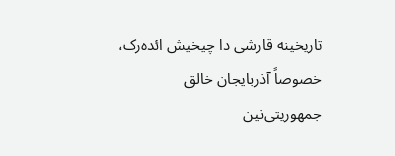تاریخینه قارشی دا چیخیش ائده‌رک، خصوصاً آذربایجان خالق جمهوریتی‌نین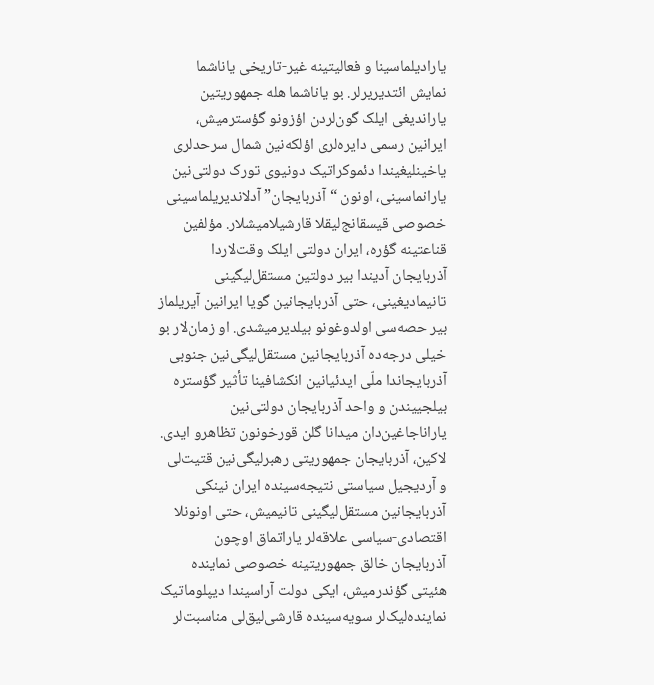یارادیلماسینا و فعالیتینه غیر-تاریخی یاناشما نمایش ائتدیریرلر. بو یاناشما هله جمهوریتین یاراندیغی ایلک گون‌لردن اؤزونو گؤسترمیش، ایرانین رسمی دایره‌لری اؤلکه‌نین شمال سرحدلری یاخینلیغیندا دئموکراتیک دونیوی تورک دولتی‌نین یارانماسینی، اونون “آذربایجان” آدلاندیریلماسینی خصوصی قیسقانج‌لیقلا قارشیلامیشلار. مؤلفین قناعتینه گؤره، ایران دولتی ایلک وقت‌لاردا آذربایجان آدیندا بیر دولتین مستقل‌لیگینی تانیمادیغینی، حتی آذربایجانین گویا ایرانین آیریلماز بیر حصه‌سی اولدوغونو بیلدیرمیشدی. او زمان‌لار بو خیلی درجه‌ده آذربایجانین مستقل‌لیگی‌نین جنوبی آذربایجاندا ملّی ایدئیانین انکشافینا تأثیر گؤستره بیلجییندن و واحد آذربایجان دولتی‌نین یاراناجاغین‌دان میدانا گلن قورخونون تظاهرو ایدی. لاکین، آذربایجان جمهوریتی رهبرلیگی‌نین قتیت‌لی و آردیجیل سیاستی نتیجه‌سینده ایران نینکی آذربایجانین مستقل‌لیگینی تانیمیش، حتی اونونلا اقتصادی-سیاسی علاقه‌لر یاراتماق اوچون آذربایجان خالق جمهوریتینه خصوصی نماینده هئیتی گؤندرمیش، ایکی دولت آراسیندا دیپلوماتیک نماینده‌لیک‌لر سویه‌سینده قارشی‌لیق‌لی مناسبت‌لر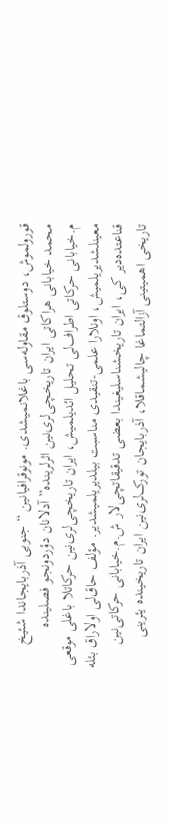قورولموش، دوستلوق مقاوله‌سی باغلانمیشدی. مونوقرافیانین “جنوبی آذربایجاندا شئیخ محمد خیابانی هراکاتی ایران تاریخچی‌لری‌نین اثرلرینده” آدلانان دؤردونجو فصلینده م.خیابانی حرکاتی اطراف‌لی تحلیل ائدیلمیش، ایران تاریخچی‌لری‌نین حرکاتلا باغلی موقعی معینلشدیریلمیش، اونلارا علمی-تنقیدی مناسبت بیلدیریلمیشدیر. مؤلف حاق‌لی اولا‌راق بئله قناعتده‌دیر کی، ایران تاریخشناسلیغیندا بعضی تدقیقاتچی‌لار ش.م.خیابانی حرکاتی‌نین تاریخی اهمیتینی آزالتماغا چالیشماقلا، آذربایجان تورک‌لری‌نین ایران تاریخینده یئرینی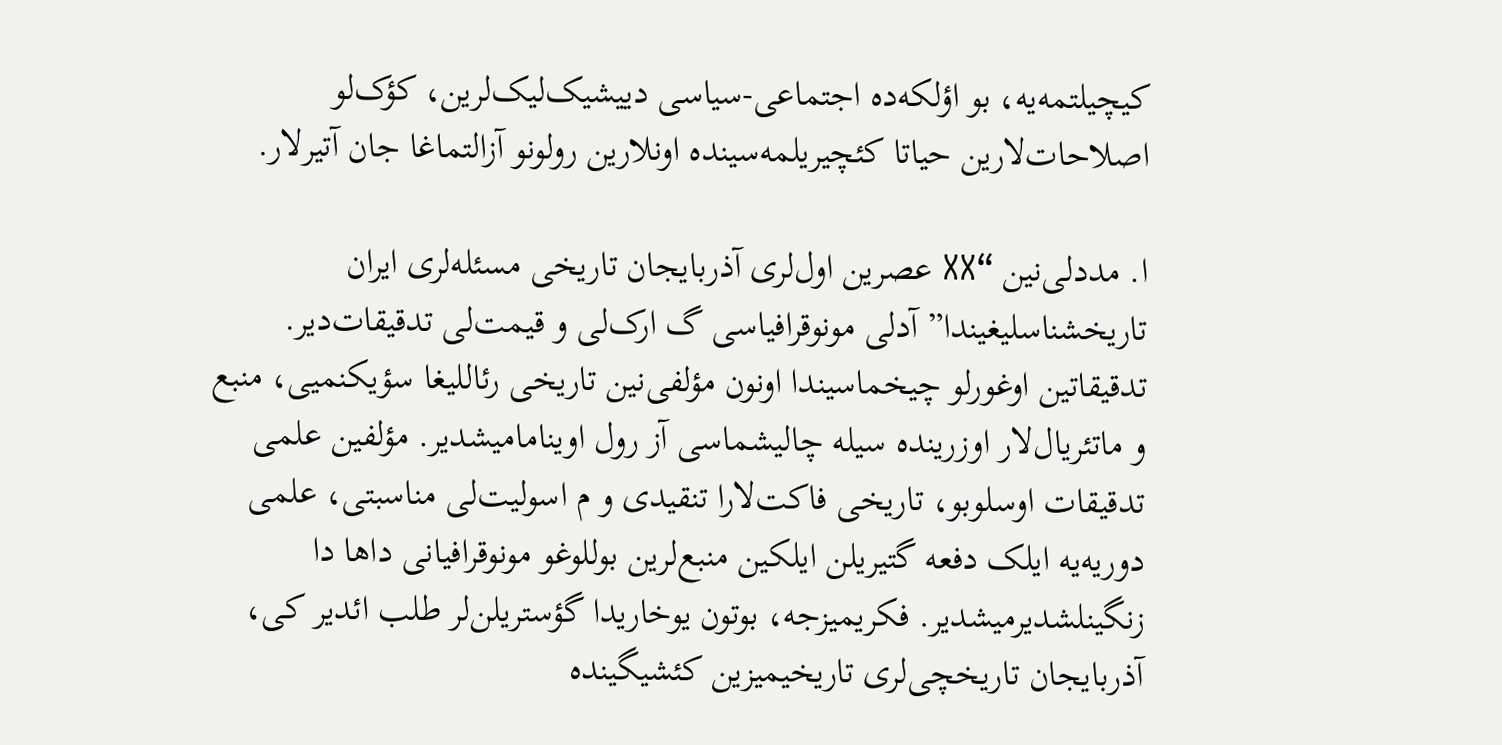کیچیلتمه‌یه، بو اؤلکه‌ده اجتماعی-سیاسی دییشیک‌لیک‌لرین، کؤک‌لو اصلاحات‌لارین حیاتا کئچیریلمه‌سینده اونلارین رولونو آزالتماغا جان آتیرلار.

ا. مدد‌لی‌نین “XX عصرین اول‌لری آذربایجان تاریخی مسئله‌لری ایران تاریخشناسلیغیندا” آدلی مونوقرافیاسی گ ارک‌لی و قیمت‌لی تدقیقات‌دیر. تدقیقاتین اوغورلو چیخماسیندا اونون مؤلفی‌نین تاریخی رئاللیغا سؤیکنمیی، منبع و ماتئریال‌لار اوزرینده سیله چالیشماسی آز رول اوینامامیشدیر. مؤلفین علمی تدقیقات اوسلوبو، تاریخی فاکت‌لارا تنقیدی و م اسولیت‌لی مناسبتی، علمی دوریه‌یه ایلک دفعه گتیریلن ایلکین منبع‌لرین بوللوغو مونوقرافیانی داها دا زنگینلشدیرمیشدیر. فکریمیزجه، بوتون یوخاریدا گؤستریلن‌لر طلب ائدیر کی، آذربایجان تاریخچی‌لری تاریخیمیزین کئشیگینده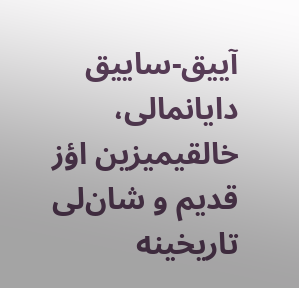آییق-ساییق دایانما‌لی، خالقیمیزین اؤز قدیم و شان‌لی تاریخینه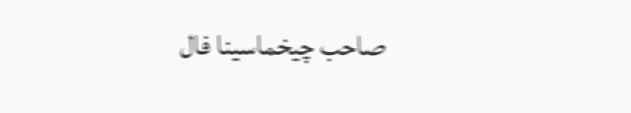صاحب چیخماسینا فال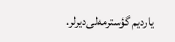یاردیم گؤسترمه‌لی‌دیرلر.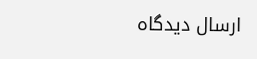ارسال دیدگاه